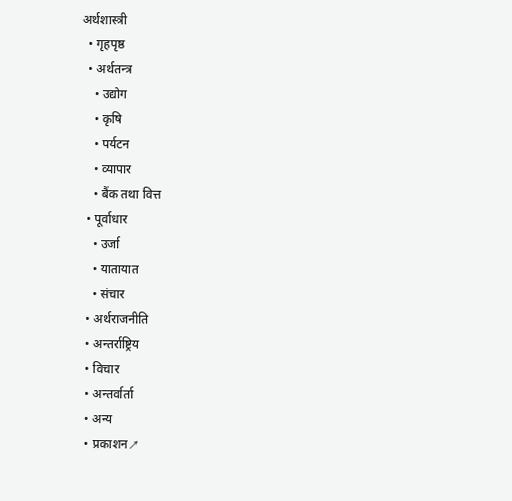अर्थशास्त्री
  • गृहपृष्ठ
  • अर्थतन्त्र
    • उद्योग
    • कृषि
    • पर्यटन
    • व्यापार
    • बैंक तथा वित्त
  • पूर्वाधार
    • उर्जा
    • यातायात
    • संचार
  • अर्थराजनीति
  • अन्तर्राष्ट्रिय
  • विचार
  • अन्तर्वार्ता
  • अन्य
  • प्रकाशन↗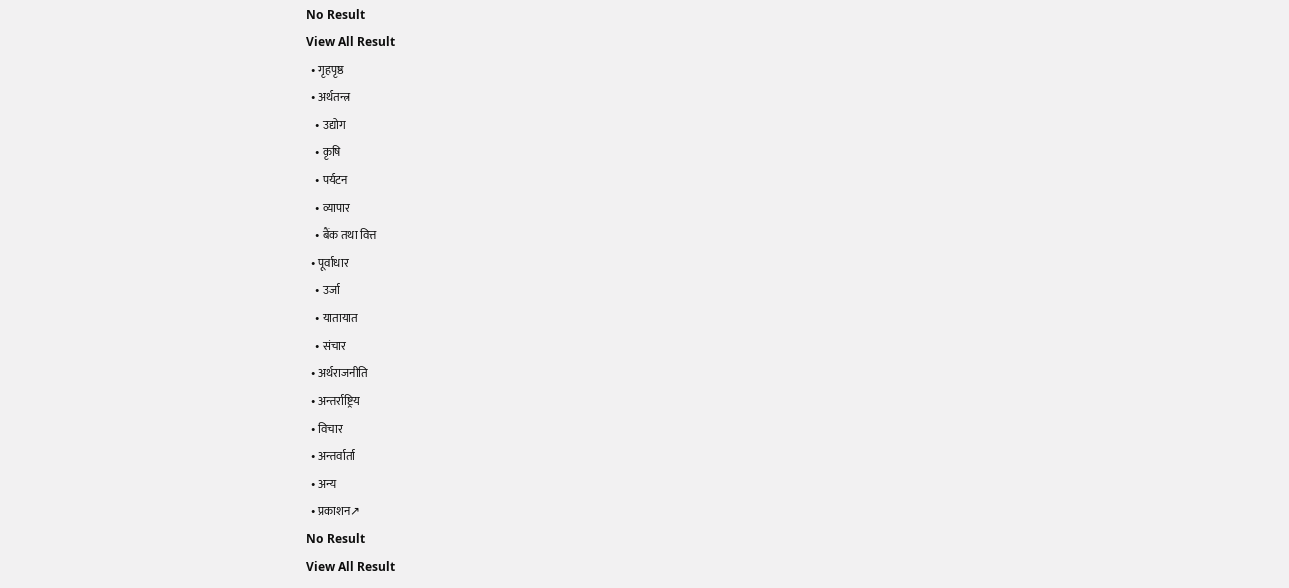No Result
View All Result
  • गृहपृष्ठ
  • अर्थतन्त्र
    • उद्योग
    • कृषि
    • पर्यटन
    • व्यापार
    • बैंक तथा वित्त
  • पूर्वाधार
    • उर्जा
    • यातायात
    • संचार
  • अर्थराजनीति
  • अन्तर्राष्ट्रिय
  • विचार
  • अन्तर्वार्ता
  • अन्य
  • प्रकाशन↗
No Result
View All Result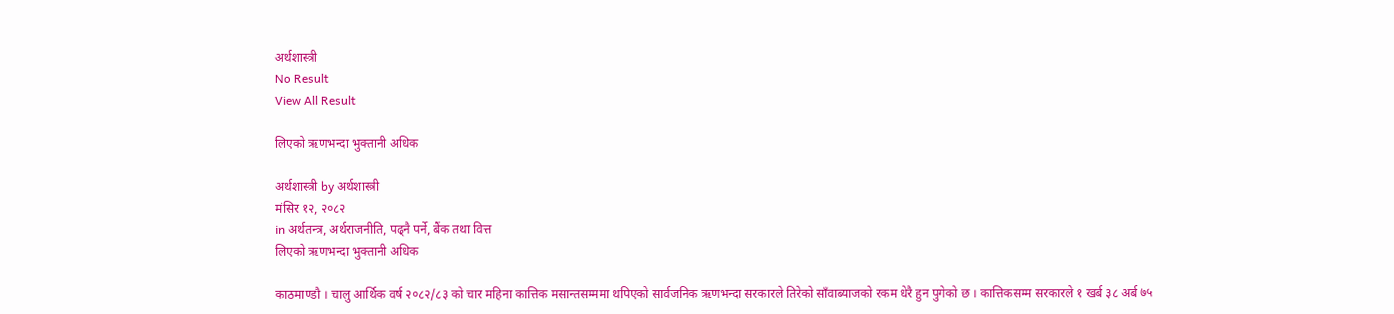अर्थशास्त्री
No Result
View All Result

लिएको ऋणभन्दा भुक्तानी अधिक

अर्थशास्त्री by अर्थशास्त्री
मंसिर १२, २०८२
in अर्थतन्त्र, अर्थराजनीति, पढ्नै पर्ने, बैंक तथा वित्त
लिएको ऋणभन्दा भुक्तानी अधिक

काठमाण्डौ । चालु आर्थिक वर्ष २०८२/८३ को चार महिना कात्तिक मसान्तसम्ममा थपिएको सार्वजनिक ऋणभन्दा सरकारले तिरेको साँवाब्याजको रकम धेरै हुन पुगेको छ । कात्तिकसम्म सरकारले १ खर्ब ३८ अर्ब ७५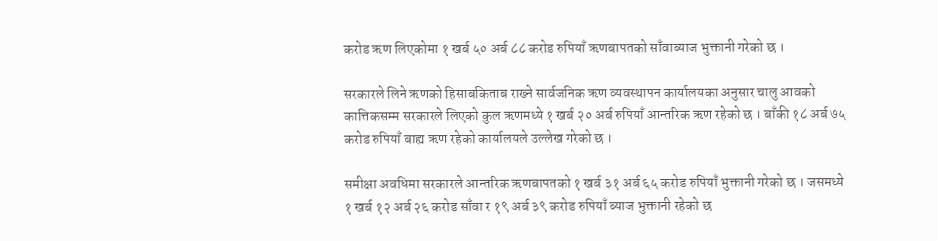करोड ऋण लिएकोमा १ खर्ब ५० अर्ब ८८ करोड रुपियाँ ऋणबापतको साँवाब्याज भुक्तानी गरेको छ ।

सरकारले लिने ऋणको हिसाबकिताब राख्ने सार्वजनिक ऋण व्यवस्थापन कार्यालयका अनुसार चालु आवको कात्तिकसम्म सरकारले लिएको कुल ऋणमध्ये १ खर्ब २० अर्ब रुपियाँ आन्तरिक ऋण रहेको छ । बाँकी १८ अर्ब ७५ करोड रुपियाँ बाह्य ऋण रहेको कार्यालयले उल्लेख गरेको छ ।

समीक्षा अवधिमा सरकारले आन्तरिक ऋणबापतको १ खर्ब ३१ अर्ब ६५ करोड रुपियाँ भुक्तानी गरेको छ । जसमध्ये १ खर्ब १२ अर्ब २६ करोड साँवा र १९ अर्ब ३९ करोड रुपियाँ ब्याज भुक्तानी रहेको छ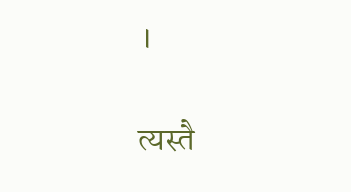।

त्यस्तै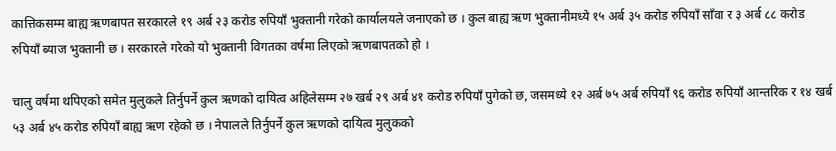कात्तिकसम्म बाह्य ऋणबापत सरकारले १९ अर्ब २३ करोड रुपियाँ भुक्तानी गरेको कार्यालयले जनाएको छ । कुल बाह्य ऋण भुक्तानीमध्ये १५ अर्ब ३५ करोड रुपियाँ साँवा र ३ अर्ब ८८ करोड रुपियाँ ब्याज भुक्तानी छ । सरकारले गरेको यो भुक्तानी विगतका वर्षमा लिएको ऋणबापतको हो ।

चालु वर्षमा थपिएको समेत मुलुकले तिर्नुपर्ने कुल ऋणको दायित्व अहिलेसम्म २७ खर्ब २९ अर्ब ४१ करोड रुपियाँ पुगेको छ, जसमध्ये १२ अर्ब ७५ अर्ब रुपियाँ ९६ करोड रुपियाँ आन्तरिक र १४ खर्ब ५३ अर्ब ४५ करोड रुपियाँ बाह्य ऋण रहेको छ । नेपालले तिर्नुपर्ने कुल ऋणको दायित्व मुलुकको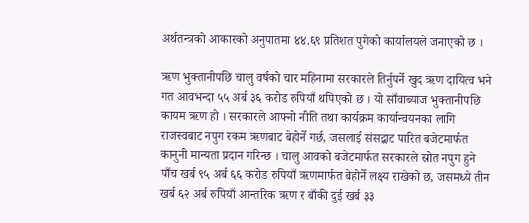अर्थतन्त्रको आकारको अनुपातमा ४४.६९ प्रतिशत पुगेको कार्यालयले जनाएको छ ।

ऋण भुक्तानीपछि चालु वर्षको चार महिनामा सरकारले तिर्नुपर्ने खुद ऋण दायित्व भने गत आवभन्दा ५५ अर्ब ३६ करोड रुपियाँ थपिएको छ । यो साँवाब्याज भुक्तानीपछि कायम ऋण हो । सरकारले आफ्नो नीति तथा कार्यक्रम कार्यान्वयनका लागि राजस्वबाट नपुग रकम ऋणबाट बेहोर्ने गर्छ, जसलाई संसद्बाट पारित बजेटमार्फत कानुनी मान्यता प्रदान गरिन्छ । चालु आवको बजेटमार्फत सरकारले स्रोत नपुग हुने पाँच खर्ब ९५ अर्ब ६६ करोड रुपियाँ ऋणमार्फत बेहोर्ने लक्ष्य राखेको छ, जसमध्ये तीन खर्ब ६२ अर्ब रुपियाँ आन्तरिक ऋण र बाँकी दुई खर्ब ३३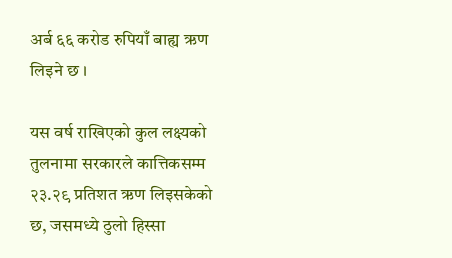अर्ब ६६ करोड रुपियाँ बाह्य ऋण लिइने छ ।

यस वर्ष राखिएको कुल लक्ष्यको तुलनामा सरकारले कात्तिकसम्म २३.२९ प्रतिशत ऋण लिइसकेको छ, जसमध्ये ठुलो हिस्सा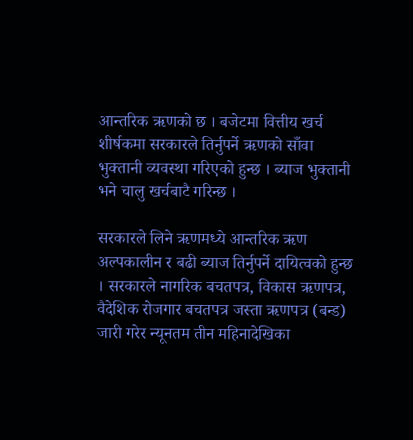आन्तरिक ऋणको छ । बजेटमा वित्तीय खर्च शीर्षकमा सरकारले तिर्नुपर्ने ऋणको साँवा भुक्तानी व्यवस्था गरिएको हुन्छ । ब्याज भुक्तानी भने चालु खर्चबाटै गरिन्छ ।

सरकारले लिने ऋणमध्ये आन्तरिक ऋण अल्पकालीन र बढी ब्याज तिर्नुपर्ने दायित्वको हुन्छ । सरकारले नागरिक बचतपत्र, विकास ऋणपत्र, वैदेशिक रोजगार बचतपत्र जस्ता ऋणपत्र (बन्ड) जारी गरेर न्यूनतम तीन महिनादेखिका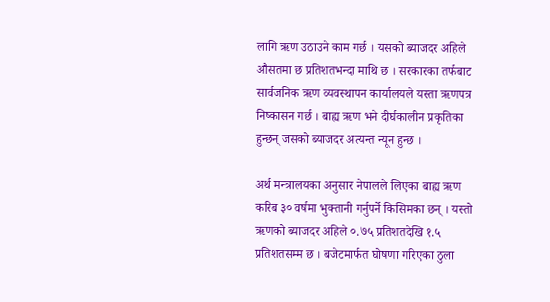लागि ऋण उठाउने काम गर्छ । यसको ब्याजदर अहिले औसतमा छ प्रतिशतभन्दा माथि छ । सरकारका तर्फबाट सार्वजनिक ऋण व्यवस्थापन कार्यालयले यस्ता ऋणपत्र निष्कासन गर्छ । बाह्य ऋण भने दीर्घकालीन प्रकृतिका हुन्छन् जसको ब्याजदर अत्यन्त न्यून हुन्छ ।

अर्थ मन्त्रालयका अनुसार नेपालले लिएका बाह्य ऋण करिब ३० वर्षमा भुक्तानी गर्नुपर्ने किसिमका छन् । यस्तो ऋणको ब्याजदर अहिले ०.७५ प्रतिशतदेखि १.५ प्रतिशतसम्म छ । बजेटमार्फत घोषणा गरिएका ठुला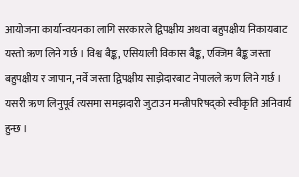आयोजना कार्यान्वयनका लागि सरकारले द्विपक्षीय अथवा बहुपक्षीय निकायबाट यस्तो ऋण लिने गर्छ । विश्व बैङ्क, एसियाली विकास बैङ्क, एक्जिम बैङ्क जस्ता बहुपक्षीय र जापान, नर्वे जस्ता द्विपक्षीय साझेदारबाट नेपालले ऋण लिने गर्छ । यसरी ऋण लिनुपूर्व त्यसमा समझदारी जुटाउन मन्त्रीपरिषद्को स्वीकृति अनिवार्य हुन्छ ।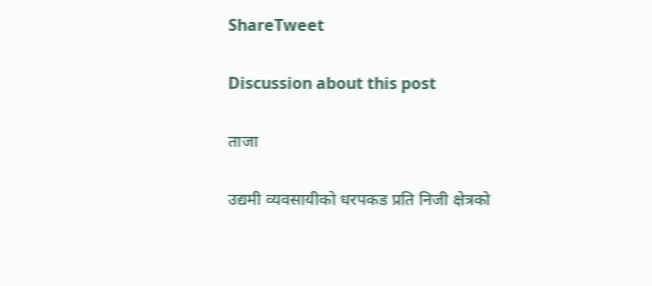ShareTweet

Discussion about this post

ताजा

उद्यमी व्यवसायीको धरपकड प्रति निजी क्षेत्रको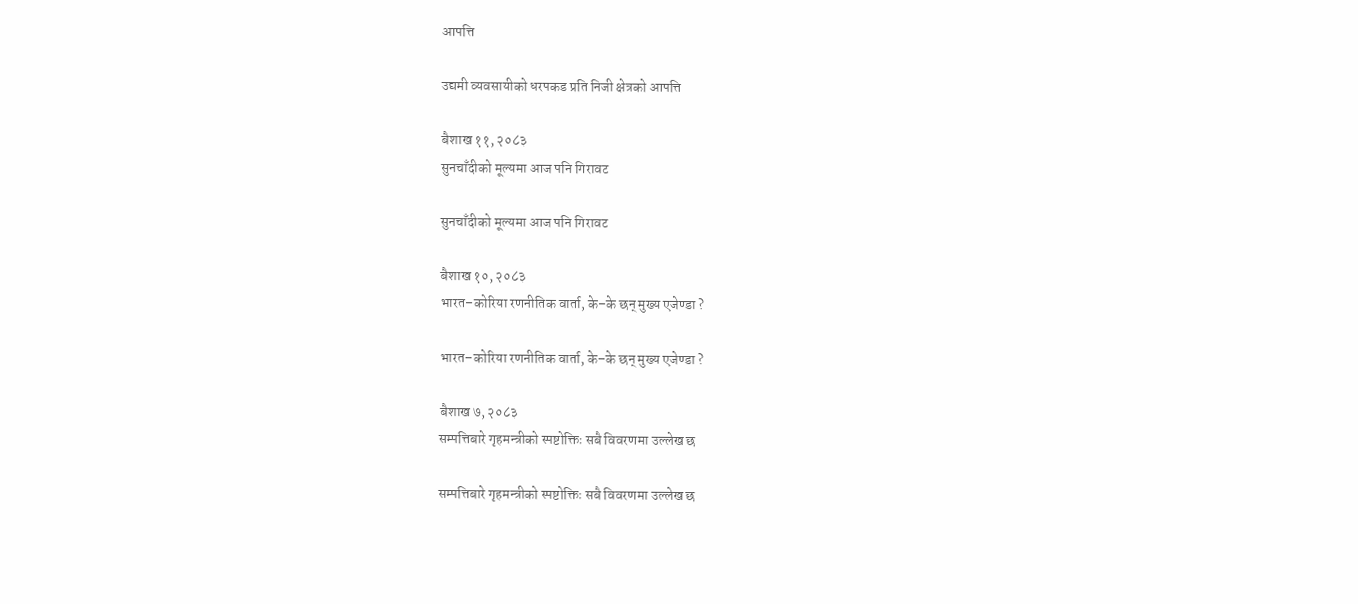आपत्ति

उद्यमी व्यवसायीको धरपकड प्रति निजी क्षेत्रको आपत्ति

बैशाख ११, २०८३
सुनचाँदीको मूल्यमा आज पनि गिरावट

सुनचाँदीको मूल्यमा आज पनि गिरावट

बैशाख १०, २०८३
भारत–कोरिया रणनीतिक वार्ता, के–के छन् मुख्य एजेण्डा ?

भारत–कोरिया रणनीतिक वार्ता, के–के छन् मुख्य एजेण्डा ?

बैशाख ७, २०८३
सम्पत्तिबारे गृहमन्त्रीको स्पष्टोक्तिः सबै विवरणमा उल्लेख छ

सम्पत्तिबारे गृहमन्त्रीको स्पष्टोक्तिः सबै विवरणमा उल्लेख छ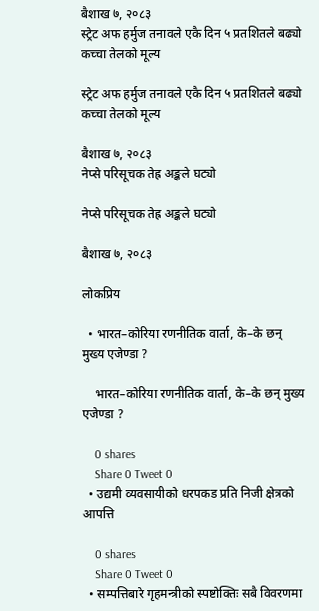बैशाख ७, २०८३
स्ट्रेट अफ हर्मुज तनावले एकै दिन ५ प्रतशितले बढ्यो कच्चा तेलको मूल्य

स्ट्रेट अफ हर्मुज तनावले एकै दिन ५ प्रतशितले बढ्यो कच्चा तेलको मूल्य

बैशाख ७, २०८३
नेप्से परिसूचक तेह्र अङ्कले घट्यो

नेप्से परिसूचक तेह्र अङ्कले घट्यो

बैशाख ७, २०८३

लोकप्रिय

  • भारत–कोरिया रणनीतिक वार्ता, के–के छन् मुख्य एजेण्डा ?

    भारत–कोरिया रणनीतिक वार्ता, के–के छन् मुख्य एजेण्डा ?

    0 shares
    Share 0 Tweet 0
  • उद्यमी व्यवसायीको धरपकड प्रति निजी क्षेत्रको आपत्ति

    0 shares
    Share 0 Tweet 0
  • सम्पत्तिबारे गृहमन्त्रीको स्पष्टोक्तिः सबै विवरणमा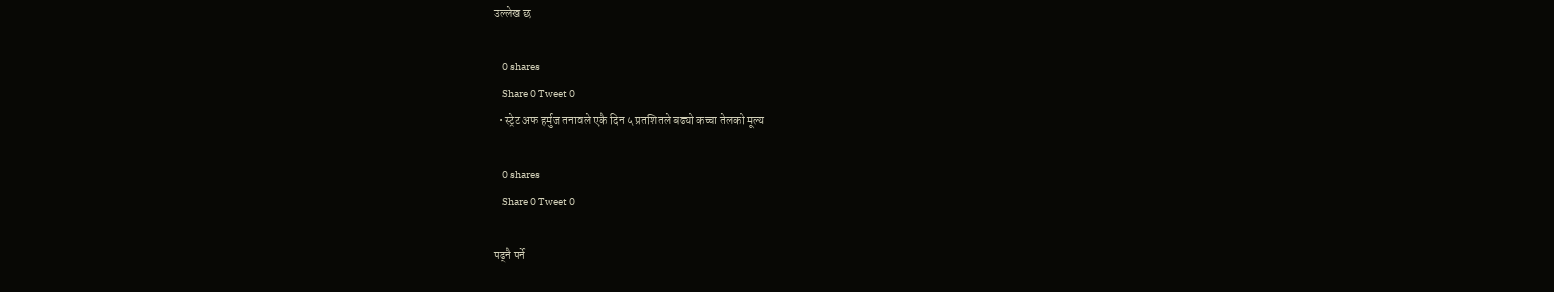उल्लेख छ

    0 shares
    Share 0 Tweet 0
  • स्ट्रेट अफ हर्मुज तनावले एकै दिन ५ प्रतशितले बढ्यो कच्चा तेलको मूल्य

    0 shares
    Share 0 Tweet 0

पढ्नै पर्ने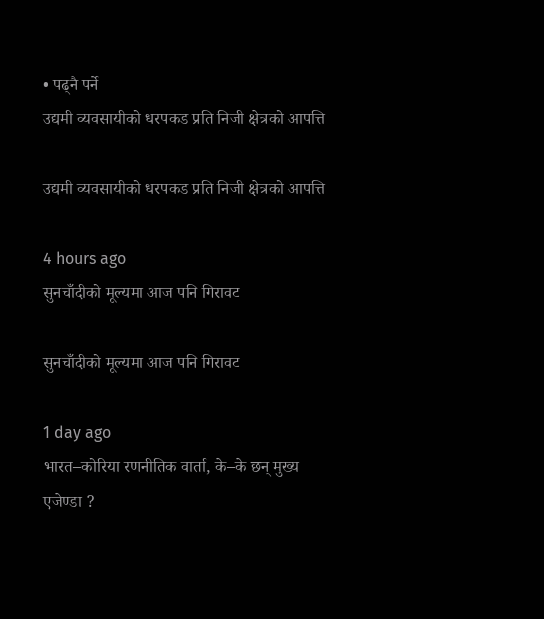• पढ्नै पर्ने
उद्यमी व्यवसायीको धरपकड प्रति निजी क्षेत्रको आपत्ति

उद्यमी व्यवसायीको धरपकड प्रति निजी क्षेत्रको आपत्ति

4 hours ago
सुनचाँदीको मूल्यमा आज पनि गिरावट

सुनचाँदीको मूल्यमा आज पनि गिरावट

1 day ago
भारत–कोरिया रणनीतिक वार्ता, के–के छन् मुख्य एजेण्डा ?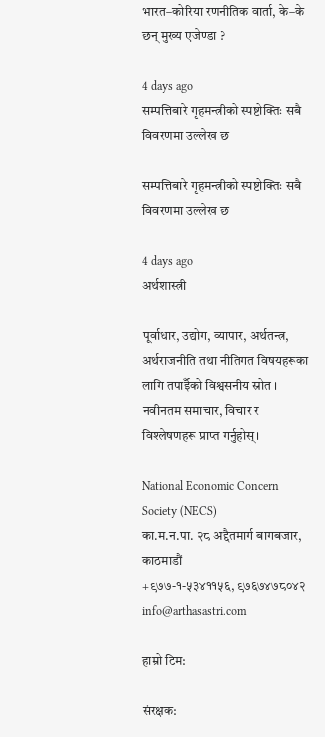भारत–कोरिया रणनीतिक वार्ता, के–के छन् मुख्य एजेण्डा ?

4 days ago
सम्पत्तिबारे गृहमन्त्रीको स्पष्टोक्तिः सबै विवरणमा उल्लेख छ

सम्पत्तिबारे गृहमन्त्रीको स्पष्टोक्तिः सबै विवरणमा उल्लेख छ

4 days ago
अर्थशास्त्री

पूर्वाधार, उद्योग, व्यापार, अर्थतन्त्र, अर्थराजनीति तथा नीतिगत विषयहरूका लागि तपाईँको विश्वसनीय स्रोत । नवीनतम समाचार, विचार र विश्लेषणहरू प्राप्त गर्नुहोस्।

National Economic Concern Society (NECS)
का.म.न.पा. २८ अद्दैतमार्ग बागबजार, काठमाडौं
+९७७-१-५३४११५६, ९७६७४७८०४२
info@arthasastri.com

हाम्रो टिम:

संरक्षक: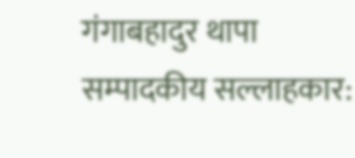गंगाबहादुर थापा
सम्पादकीय सल्लाहकार: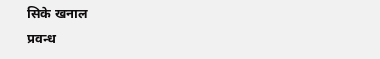सिके खनाल
प्रवन्ध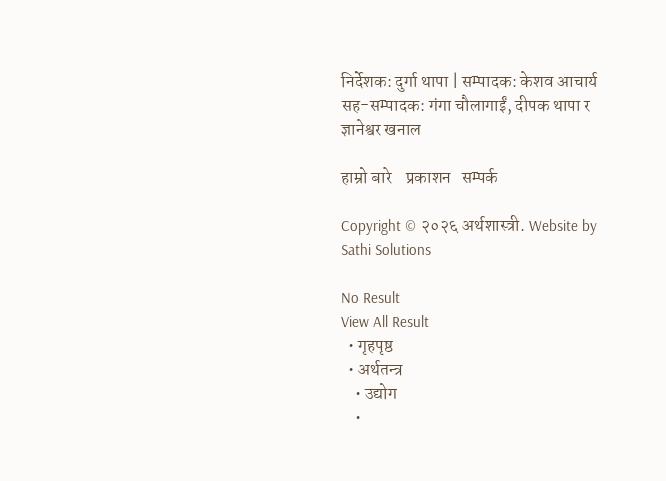निर्देशक: दुर्गा थापा | सम्पादक: केशव आचार्य
सह-सम्पादक: गंगा चौलागाईं, दीपक थापा र ज्ञानेश्वर खनाल

हाम्रो बारे    प्रकाशन   सम्पर्क

Copyright © २०२६ अर्थशास्त्री. Website by Sathi Solutions

No Result
View All Result
  • गृहपृष्ठ
  • अर्थतन्त्र
    • उद्योग
    •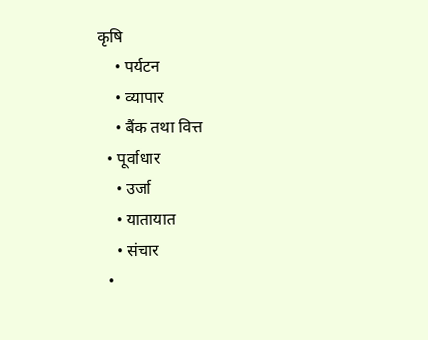कृषि
    • पर्यटन
    • व्यापार
    • बैंक तथा वित्त
  • पूर्वाधार
    • उर्जा
    • यातायात
    • संचार
  •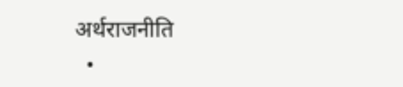अर्थराजनीति
  •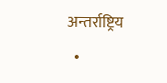अन्तर्राष्ट्रिय
  •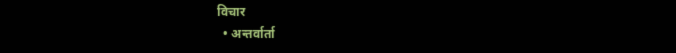विचार
  • अन्तर्वार्ता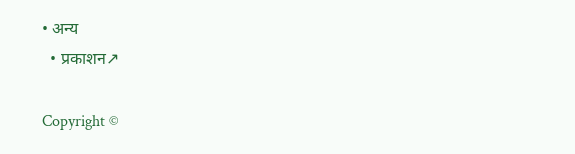• अन्य
  • प्रकाशन↗

Copyright ©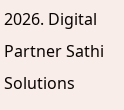2026. Digital Partner Sathi Solutions